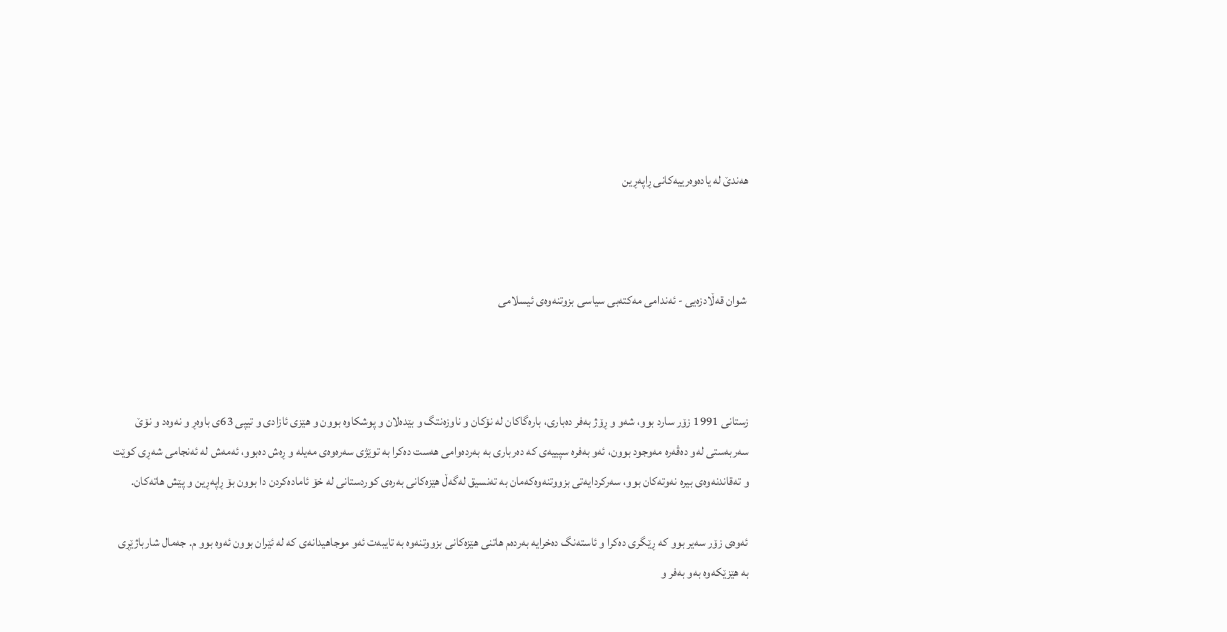هه‌ندێ له‌ یاده‌وه‌رییه‌كانی‌ ڕاپه‌ڕین



 شوان قه‌ڵادزه‌یی‌ - ئه‌ندامی‌ مه‌كته‌بی‌ سیاسی‌ بزوتنه‌وه‌ی‌ ئیسلامی‌



زستانی‌ 1991 زۆر سارد بوو، شه‌و و ڕۆژ به‌فر ده‌باری‌، باره‌گاكان له‌ نۆكان و ناوزه‌نتگ و بێده‌لان و پوشكاوه‌ بوون و هێزی‌ ئازادی‌ و تیپی 63ی‌ باوه‌ڕ و نه‌وه‌د و نۆێ سه‌ربه‌ستی‌ له‌و ده‌ڤه‌ره‌ مه‌وجود بوون، ئه‌و به‌فره‌ سپییه‌ی‌ كه‌ ده‌رباری‌ به‌ به‌رده‌وامی‌ هه‌ست ده‌كرا به‌ توێژی‌ سه‌ره‌وه‌ی‌ مه‌یله‌ و ڕه‌ش ده‌بوو، ئه‌مه‌ش له‌ ئه‌نجامی‌ شه‌ڕی‌ كوێت و ته‌قاندنه‌وه‌ی‌ بیره‌ نه‌وته‌كان بوو، سه‌ركردایه‌تی‌ بزووتنه‌وه‌كه‌مان به‌ ته‌نسیق له‌گه‌ڵ هێزه‌كانی‌ به‌ره‌ی‌ كوردستانی‌ له‌ خۆ ئاماده‌كردن دا بوون بۆ ڕاپه‌ڕین و پێش هاته‌كان.

ئه‌وه‌ی‌ زۆر سه‌یر بوو كه‌ ڕێگری‌ ده‌كرا و ئاسته‌نگ ده‌خرایه‌ به‌رده‌م هاتنی‌ هێزه‌كانی‌ بزووتنه‌وه‌ به‌ تایبه‌ت ئه‌و موجاهیدانه‌ی‌ كه‌ له‌ ئێران بوون ئه‌وه‌ بوو م. جه‌مال شارباژێڕی‌ به‌ هێزێكه‌وه‌ به‌و به‌فر و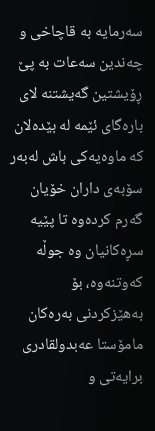سه‌رمایه‌ به‌ قاچاخی و چه‌ندین سه‌عات به‌ پێ ڕۆیشتین گه‌یشتنه‌ لای‌ باره‌گای‌ ئێمه‌ له‌ بێده‌لان كه‌ ماوه‌یه‌كی‌ باش له‌به‌ر سۆبه‌ی‌ داران خۆیان گه‌رم كرده‌وه‌ تا پێیه‌ سڕه‌كانیان وه‌ جوڵه‌ كه‌وتنه‌وه‌، بۆ به‌هێزكردنی‌ به‌ره‌كان مامۆستا عه‌بدولقادری‌ برایه‌تی‌ و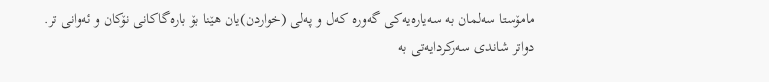مامۆستا سه‌لمان به‌ سه‌یاره‌یه‌كی‌ گه‌وره‌ كه‌ل و په‌لی (خواردن)یان هێنا بۆ باره‌گاكانی‌ نۆكان و ئه‌وانی‌ تر. دواتر شاندی‌ سه‌ركردایه‌تی‌ به‌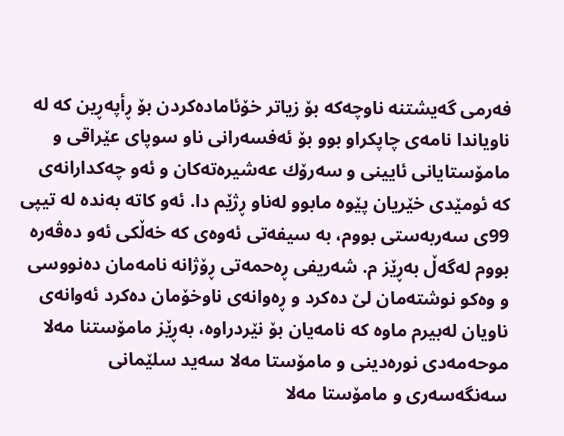فه‌رمی‌ گه‌یشتنه‌ ناوچه‌كه‌ بۆ زیاتر خۆئاماده‌كردن بۆ ڕأپه‌ڕین كه‌ له‌ ناویاندا نامه‌ی‌ چاپكراو بوو بۆ ئه‌فسه‌رانی‌ ناو سوپای‌ عێراقی و مامۆستایانی‌ ئایینی‌ و سه‌رۆك عه‌شیره‌ته‌كان و ئه‌و چه‌كدارانه‌ی‌ كه‌ ئومێدی‌ خێریان پێوه‌ مابوو له‌ناو ڕژێم دا. ئه‌و كاته‌ به‌نده‌ له‌ تیپی 99ی‌ سه‌ربه‌ستی‌ بووم، به‌ سیفه‌تی‌ ئه‌وه‌ی‌ كه‌ خه‌ڵكی‌ ئه‌و ده‌ڤه‌ره‌ بووم له‌گه‌ڵ به‌ڕێز م. شه‌ریفی‌ ڕه‌حمه‌تی‌ ڕۆژانه‌ نامه‌مان ده‌نووسی و وه‌كو نوشته‌مان لێ ده‌كرد و ڕه‌وانه‌ی‌ ناوخۆمان ده‌كرد ئه‌وانه‌ی‌ ناویان له‌بیرم ماوه‌ كه‌ نامه‌یان بۆ نێردراوه‌، به‌ڕێز مامۆستنا مه‌لا موحه‌مه‌دی‌ نوره‌دینی‌ و مامۆستا مه‌لا سه‌ید سلێمانی‌ سه‌نگه‌سه‌ری‌ و مامۆستا مه‌لا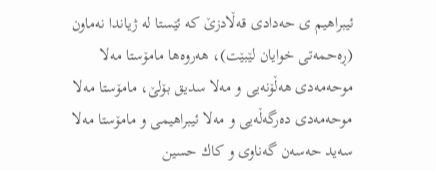ئیبراهیم ی‌ حه‌دادی‌ قه‌ڵادزێ كه‌ ئێستا له‌ ژیاندا نه‌ماون (ڕه‌حمه‌تی‌ خوایان لێبێت)، هه‌روه‌ها مامۆستا مه‌لا موحه‌مه‌دی‌ هه‌ڵۆنه‌یی‌ و مه‌لا سدیق بۆلێ، مامۆستا مه‌لا موحه‌مه‌دی‌ ده‌رگه‌ڵه‌یی‌ و مه‌لا ئیبراهیمی‌ و مامۆستا مه‌لا سه‌ید حه‌سه‌ن گه‌ناوی‌ و كاك حسین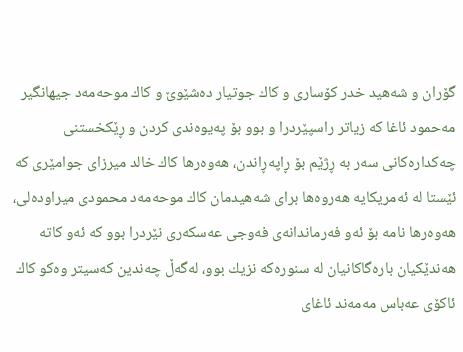گۆران و شه‌هید خدر كۆساری‌ و كاك جوتیار ده‌شێوێ و كاك موحه‌مه‌د جیهانگیر مه‌حمود ئاغا كه‌ زیاتر راسپێردرا و بوو بۆ په‌یوه‌ندی‌ كردن و ڕێكخستنی‌ چه‌كداره‌كانی‌ سه‌ر به‌ ڕژێم بۆ ڕاپه‌ڕاندن، هه‌وه‌رها كاك خالد میرزای‌ جوامێری كه‌ ئێستا له‌ ئه‌مریكایه‌ هه‌روه‌ها برای‌ شه‌هیدمان كاك موحه‌مه‌د محمودی‌ میراوده‌لی‌، هه‌وه‌رها نامه‌ بۆ ئه‌و فه‌رماندانه‌ی‌ فه‌وجی عه‌سكه‌ری‌ نێردرا بوو كه‌ ئه‌و كاته‌ هه‌ندێكیان باره‌گاكانیان له‌ سنوره‌كه‌ نزیك بوو، له‌گه‌ڵ چه‌ندین كه‌سیتر وه‌كو كاك ئاكۆی عه‌باس مه‌مه‌ند ئاغای‌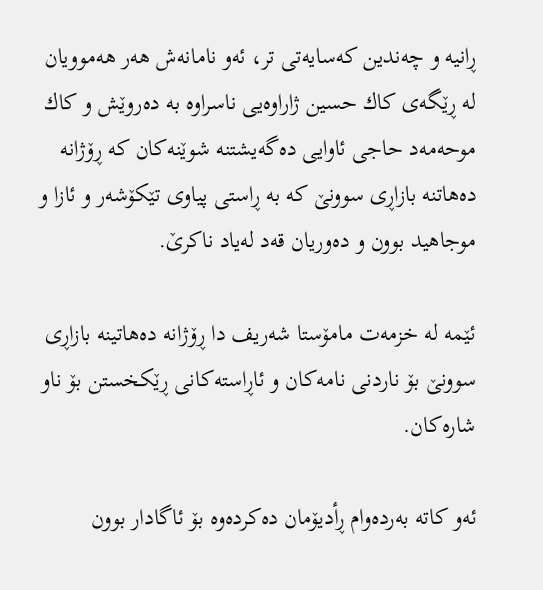ڕانیه‌ و چه‌ندین كه‌سایه‌تی‌ تر، ئه‌و نامانه‌ش هه‌ر هه‌موویان له‌ ڕێگه‌ی‌ كاك حسین ژاراوه‌یی‌ ناسراوه‌ به‌ ده‌روێش و كاك موحه‌مه‌د حاجی ئاوایی‌ ده‌گه‌یشتنه‌ شوێنه‌كان كه‌ ڕۆژانه‌ ده‌هاتنه‌ بازاڕی‌ سوونێ‌ كه‌ به‌ ڕاستی‌ پیاوی‌ تێكۆشه‌ر و ئازا و موجاهید بوون و ده‌وریان قه‌د له‌یاد ناكرێ.

ئێمه‌ له‌ خزمه‌ت مامۆستا شه‌ریف دا ڕۆژانه‌ ده‌هاتینه‌ بازاڕی سوونێ‌ بۆ ناردنی‌ نامه‌كان و ئاڕاسته‌كانی‌ ڕێكخستن بۆ ناو شاره‌كان.

ئه‌و كاته‌ به‌رده‌وام ڕأدیۆمان ده‌كرده‌وه‌ بۆ ئاگادار بوون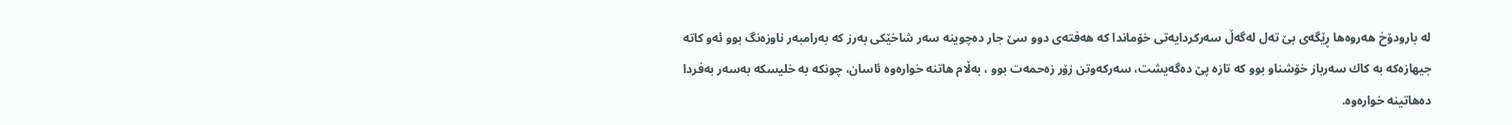له‌ بارودۆخ هه‌روه‌ها ڕێگه‌ی‌ بێ ته‌ل له‌گه‌ڵ سه‌ركردایه‌تی‌ خۆماندا كه‌ هه‌فته‌ی‌ دوو سێ جار ده‌چوینه‌ سه‌ر شاخێكی‌ به‌رز كه‌ به‌رامبه‌ر ناوزه‌نگ بوو ئه‌و كاته‌ جیهازه‌كه‌ به‌ كاك سه‌رباز خۆشناو بوو كه‌ تازه‌ پێ ده‌گه‌یشت، سه‌ركه‌وتن زۆر زه‌حمه‌ت بوو ، به‌ڵام هاتنه‌ خواره‌وه‌ ئاسان، چونكه‌ به‌ خلیسكه‌ به‌سه‌ر به‌فردا ده‌هاتینه‌ خواره‌وه‌.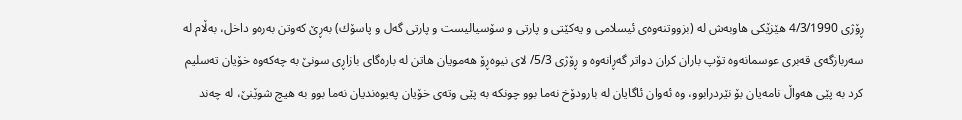ڕۆژی‌ 4/3/1990 هێزێكی‌ هاوبه‌ش له‌ (بزووتنه‌وه‌ی‌ ئیسلامی‌ و یه‌كێتی‌ و پارتی‌ و سۆسیالیست و پارتی‌ گه‌ل و پاسۆك) به‌ڕێ كه‌وتن به‌ره‌و داخل، به‌ڵام له‌ سه‌ربازگه‌ی‌ قه‌بری‌ عوسمانه‌وه‌ تۆپ باران كران دواتر گه‌ڕانه‌وه‌ و ڕۆژی‌ 5/3/ لای‌ نیوه‌ڕۆ هه‌مویان هاتن له‌ باره‌گای‌ بازاڕی‌ سونێ به‌ چه‌كه‌وه‌ خۆیان ته‌سلیم كرد به‌ پێی‌ هه‌واڵ نامه‌یان بۆ نێردرابوو، وه‌ ئه‌وان ئاگایان له‌ بارودۆخ نه‌ما بوو چونكه‌ به‌ پێی‌ وته‌ی‌ خۆیان په‌یوه‌ندیان نه‌ما بوو به‌ هیچ شوێنێ، له‌ چه‌ند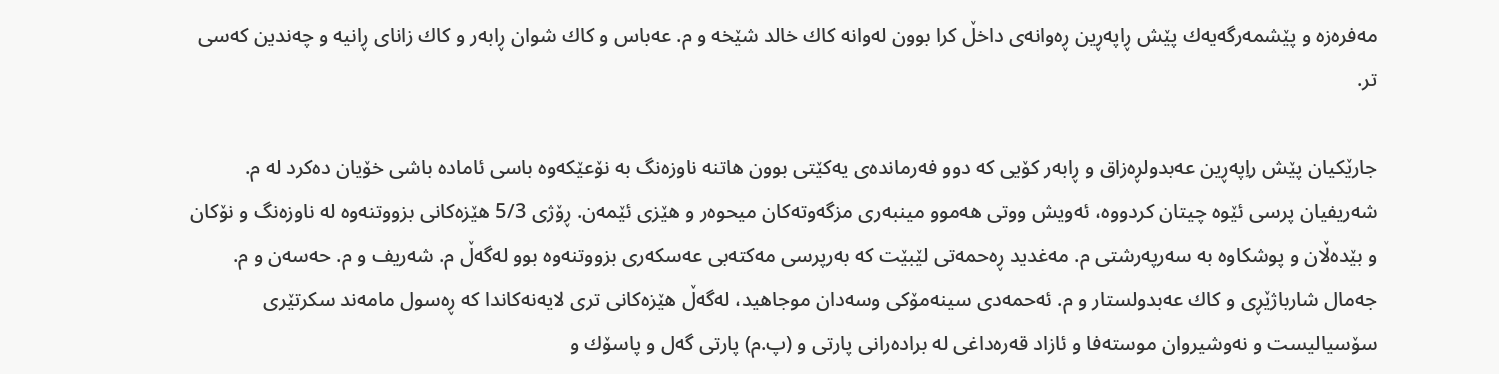مه‌فره‌زه‌ و پێشمه‌رگه‌یه‌ك پێش ڕاپه‌ڕین ڕه‌وانه‌ی‌ داخڵ كرا بوون له‌وانه‌ كاك خالد شێخه‌ و م. عه‌باس و كاك شوان ڕابه‌ر و كاك زانای‌ ڕانیه‌ و چه‌ندین كه‌سی تر.

جارێكیان پێش راِپه‌ڕین عه‌بدولڕه‌زاق و ڕابه‌ر كۆیی‌ كه‌ دوو فه‌رمانده‌ی‌ یه‌كێتی‌ بوون هاتنه‌ ناوزه‌نگ به‌ نۆعێكه‌وه‌ باسی ئاماده‌ باشی خۆیان ده‌كرد له‌ م. شه‌ریفیان پرسی ئێوه‌ چیتان كردووه‌، ئه‌ویش ووتی‌ هه‌موو مینبه‌ری‌ مزگه‌وته‌كان میحوه‌ر و هێزی‌ ئێمه‌ن. ڕۆژی‌ 5/3 هێزه‌كانی‌ بزووتنه‌وه‌ له‌ ناوزه‌نگ و نۆكان و بێده‌ڵان و پوشكاوه‌ به‌ سه‌رپه‌رشتی‌ م. مه‌غدید ڕه‌حمه‌تی‌ لێبێت كه‌ به‌رپرسی مه‌كته‌بی عه‌سكه‌ری‌ بزووتنه‌وه‌ بوو له‌گه‌ڵ م. شه‌ریف و م. حه‌سه‌ن و م. جه‌مال شارباژێڕی‌ و كاك عه‌بدولستار و م. ئه‌حمه‌دی‌ سینه‌مۆكی وسه‌دان موجاهید، له‌گه‌ڵ هێزه‌كانی‌ تری‌ لایه‌نه‌كاندا كه‌ ڕه‌سول مامه‌ند سكرتێری‌ سۆسیالیست و نه‌وشیروان موسته‌فا و ئازاد قه‌ره‌داغی له‌ براده‌رانی‌ پارتی‌ و (پ.م) پارتی‌ گه‌ل و پاسۆك و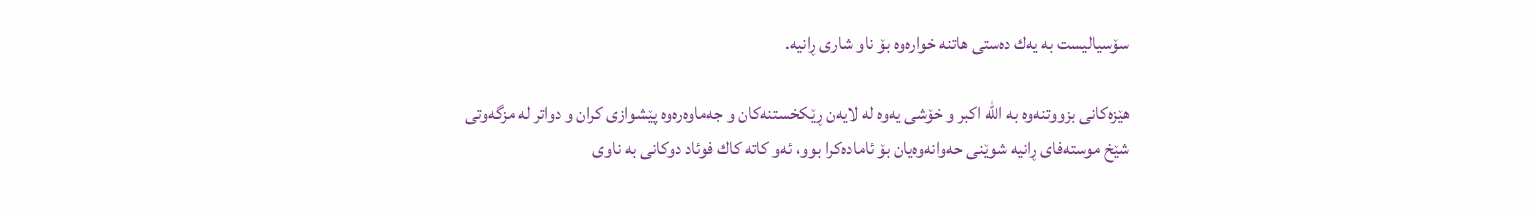سۆسیالیست به‌ یه‌ك ده‌ستی‌ هاتنه‌ خواره‌وه‌ بۆ ناو شاری‌ ڕانیه‌.

هێزه‌كانی‌ بزووتنه‌وه‌ به‌ الله اكبر و خۆشی یه‌وه‌ له‌ لایه‌ن ڕێكخستنه‌كان و جه‌ماوه‌ره‌وه‌ پێشوازی‌ كران و دواتر له‌ مزگه‌وتی‌ شێخ موسته‌فای‌ ڕانیه‌ شوێنی‌ حه‌وانه‌وه‌یان بۆ ئاماده‌كرا بوو، ئه‌و كاته‌ كاك فوئاد دوكانی‌ به‌ ناوی‌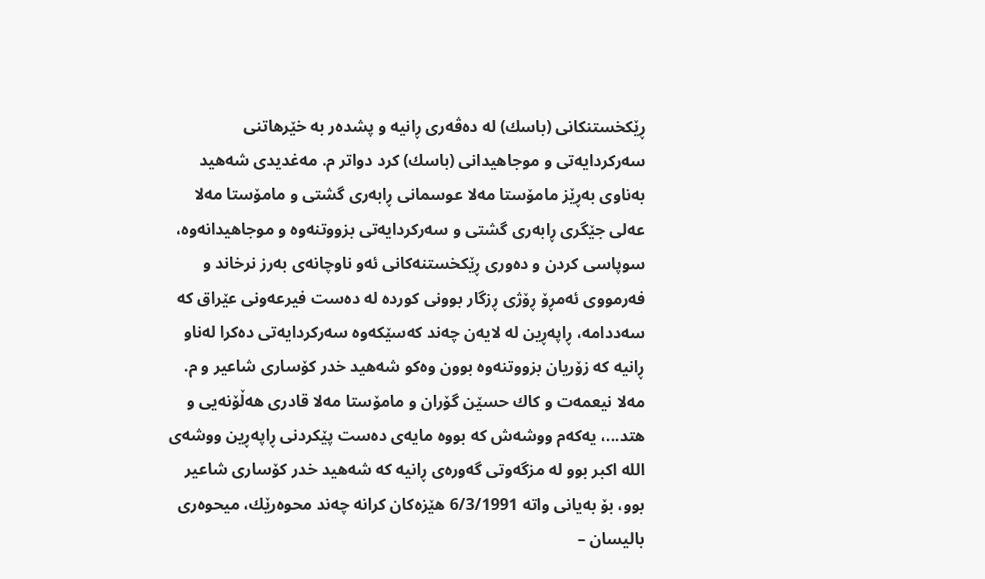ڕێكخستنكانی‌ (باسك) له‌ ده‌ڤه‌ری‌ ڕانیه‌ و پشده‌ر به‌ خێرهاتنی‌ سه‌ركردایه‌تی‌ و موجاهیدانی‌ (باسك) كرد دواتر م. مه‌غدیدی‌ شه‌هید به‌ناوی‌ به‌ڕێز مامۆستا مه‌لا عوسمانی‌ ڕابه‌ری‌ گشتی‌ و مامۆستا مه‌لا عه‌لی جێگری‌ ڕابه‌ری‌ گشتی‌ و سه‌ركردایه‌تی‌ بزووتنه‌وه‌ و موجاهیدانه‌وه‌، سوپاسی كردن و ده‌وری‌ ڕێكخستنه‌كانی‌ ئه‌و ناوچانه‌ی‌ به‌رز نرخاند و فه‌رمووی ئه‌مڕۆ ڕۆژی‌ ڕزگار بوونی‌ كورده‌ له‌ ده‌ست فیرعه‌ونی‌ عێراق كه‌ سه‌ددامه‌، ڕاپه‌ڕین له‌ لایه‌ن چه‌ند كه‌سێكه‌وه‌ سه‌ركردایه‌تی‌ ده‌كرا له‌ناو ڕانیه‌ كه‌ زۆریان بزووتنه‌وه‌ بوون وه‌كو شه‌هید خدر كۆساری‌ شاعیر و م. مه‌لا نیعمه‌ت و كاك حسێن گۆران و مامۆستا مه‌لا قادری‌ هه‌ڵۆنه‌یی‌ و هتد...، یه‌كه‌م ووشه‌ش كه‌ بووه‌ مایه‌ی‌ ده‌ست پێكردنی‌ ڕاپه‌ڕین ووشه‌ی‌ الله اكبر بوو له‌ مزگه‌وتی‌ گه‌وره‌ی‌ ڕانیه‌ كه‌ شه‌هید خدر كۆساری‌ شاعیر بوو، بۆ به‌یانی‌ واته‌ 6/3/1991 هێزه‌كان كرانه‌ چه‌ند محوه‌رێك، میحوه‌ری‌ بالیسان –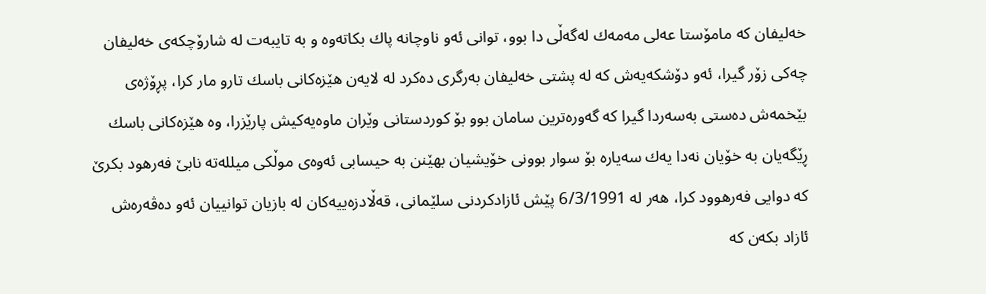خه‌لیفان كه‌ مامۆستا عه‌لی مه‌مه‌ك له‌گه‌ڵی‌ دا بوو، توانی‌ ئه‌و ناوچانه‌ پاك بكاته‌وه‌ و به‌ تایبه‌ت له‌ شارۆچكه‌ی‌ خه‌لیفان چه‌كی‌ زۆر گیرا، ئه‌و دۆشكه‌یه‌ش كه‌ له‌ پشتی‌ خه‌لیفان به‌رگری ده‌كرد له‌ لایه‌ن هێزه‌كانی‌ باسك تارو مار كرا، پڕۆژه‌ی‌ بێخمه‌ش ده‌ستی‌ به‌سه‌ردا گیرا كه‌ گه‌وره‌ترین سامان بوو بۆ كوردستانی‌ وێران ماوه‌یه‌كیش پارێزرا، وه‌ هێزه‌كانی‌ باسك ڕێگه‌یان به‌ خۆیان نه‌دا یه‌ك سه‌یاره‌ بۆ سوار بوونی‌ خۆیشیان بهێنن به‌ حیسابی ئه‌وه‌ی‌ موڵكی‌ میلله‌ته‌ نابێ فه‌رهود بكرێ كه‌ دوایی‌ فه‌رهوود كرا، هه‌ر له‌ 6/3/1991 پێش ئازادكردنی‌ سلێمانی‌، قه‌ڵادزه‌ییه‌كان له‌ بازیان توانییان ئه‌و ده‌ڤه‌ره‌ش ئازاد بكه‌ن كه‌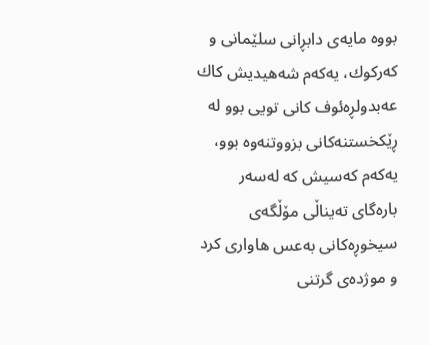بووه‌ مایه‌ی‌ دابڕانی‌ سلێمانی‌ و كه‌ركوك، یه‌كه‌م شه‌هیدیش كاك عه‌بدولڕه‌ئوف كانی‌ تویی بوو له‌ ڕێكخستنه‌كانی‌ بزووتنه‌وه‌ بوو، یه‌كه‌م كه‌سیش كه‌ له‌سه‌ر باره‌گای‌ ته‌یناڵی‌ مۆڵگه‌ی‌ سیخوڕه‌كانی‌ به‌عس هاواری‌ كرد و موژده‌ی‌ گرتنی‌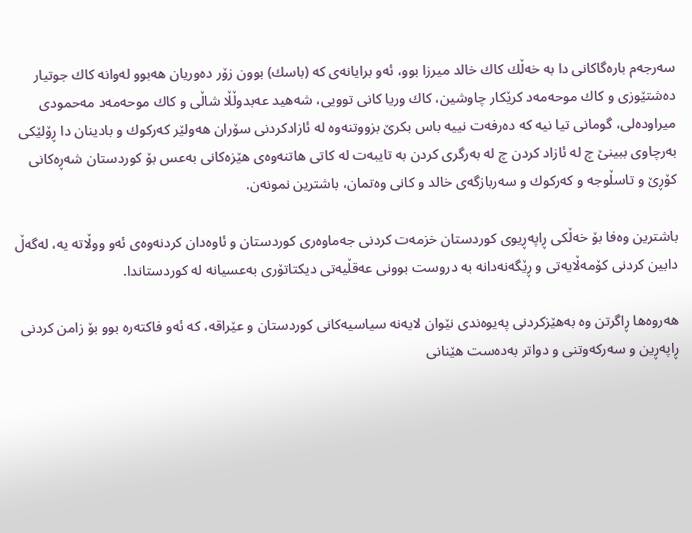سه‌رجه‌م باره‌گاكانی‌ دا به‌ خه‌ڵك كاك خالد میرزا بوو، ئه‌و برایانه‌ی‌ كه‌ (باسك) بوون زۆر ده‌وریان هه‌بوو له‌وانه‌ كاك جوتیار ده‌شتێوزی‌ و كاك موحه‌مه‌د كرێكار چاوشین، كاك وریا كانی‌ توویی‌، شه‌هید عه‌بدوڵڵا شاڵی‌ و كاك موحه‌مه‌د مه‌حمودی‌ میراوده‌لی، گومانی‌ تیا نیه‌ كه‌ ده‌رفه‌ت نییه‌ باس بكرێ بزووتنه‌وه‌ له‌ ئازادكردنی‌ سۆران هه‌ولێر كه‌ركوك و بادینان دا ڕۆلێكی‌ به‌رچاوی‌ ببینێ چ له‌ ئازاد كردن چ له‌ به‌رگری‌ كردن به‌ تایبه‌ت له‌ كاتی‌ هاتنه‌وه‌ی‌ هێزه‌كانی‌ به‌عس بۆ كوردستان شه‌ڕه‌كانی‌ كۆڕێ و تاسڵوجه‌ و كه‌ركوك و سه‌ربازگه‌ی‌ خالد و كانی‌ وه‌تمان، باشترین نمونه‌ن.

باشترین وه‌فا بۆ خه‌ڵكی‌ ڕاپه‌ڕیوی‌ كوردستان خزمه‌ت كردنی‌ جه‌ماوه‌ری‌ كوردستان و ئاوه‌دان كردنه‌وه‌ی‌ ئه‌و ووڵاته‌ یه‌، له‌گه‌ڵ دابین كردنی‌ كۆمه‌ڵایه‌تی‌ و ڕێگه‌نه‌دانه‌ به‌ دروست بوونی‌ عه‌قڵیه‌تی‌ دیكتاتۆری‌ به‌عسیانه‌ له‌ كوردستاندا.

هه‌روه‌ها ڕاگرتن وه‌ به‌هێزكردنی‌ په‌یوه‌ندی‌ نێوان لایه‌نه‌ سیاسیه‌كانی‌ كوردستان و عێراقه‌، كه‌ ئه‌و فاكته‌ره‌ بوو بۆ زامن كردنی‌ ڕاپه‌ڕین و سه‌ركه‌وتنی‌ و دواتر به‌ده‌ست هێنانی‌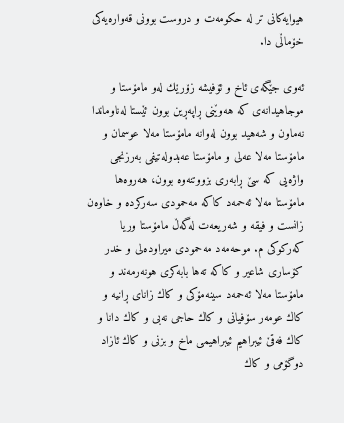هیوایه‌كانی‌ تر له‌ حكومه‌ت و دروست بوونی‌ قه‌واره‌یه‌كی‌ خۆماڵی‌ دا.

ئه‌وی‌ جێگه‌ی‌ ئاخ و ئۆفیشه‌ زۆرێك له‌و مامۆستا و موجاهیدانه‌ی‌ كه‌ هه‌وێنی‌ ڕاپه‌ڕین بوون ئێستا له‌ناوماندا نه‌ماون و شه‌هید بوون له‌وانه‌ مامۆستا مه‌لا عوسمان و مامۆستا مه‌لا عه‌لی و مامۆستا عه‌بدوله‌تیفی‌ به‌رزنجی‌ واژه‌یی‌ كه‌ سێ ڕابه‌ری‌ بزووتنه‌وه‌ بوون، هه‌روه‌ها مامۆستا مه‌لا ئه‌حمه‌د كاكه‌ مه‌حمودی‌ سه‌ركرده‌ و خاوه‌ن زانست و فیقه‌ و شه‌ریعه‌ت له‌گه‌ڵ مامۆستا وریا كه‌ركوكی‌ م. موحه‌مه‌د مه‌حمودی‌ میراوده‌لی و خدر كۆساری‌ شاعیر و كاكه‌ ته‌ها بابه‌كری‌ هونه‌رمه‌ند و مامۆستا مه‌لا ئه‌حمه‌د سینه‌مۆكی و كاك زانای‌ ڕانیه‌ و كاك عومه‌ر سۆفیانی‌ و كاك حاجی نه‌بی و كاك دانا و كاك فه‌قێ ئیبراهیم ئیبراهیمی‌ ماخ و بزنی‌ و كاك ئازاد دوگۆمی و كاك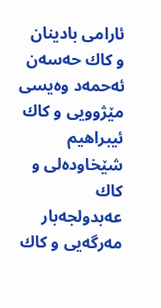ئارامی‌ بادینان و كاك حه‌سه‌ن ئه‌حمه‌د وه‌یسی مێژوویی‌ و كاك ئیبراهیم شێخاوده‌لی و كاك عه‌بدولجه‌بار مه‌رگه‌یی‌ و كاك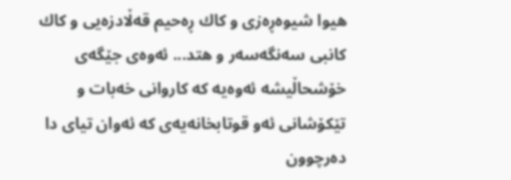هیوا شیوه‌ڕه‌زی‌ و كاك ڕه‌حیم قه‌ڵادزه‌یی‌ و كاك كانبی سه‌نگه‌سه‌ر و هتد... ئه‌وه‌ی‌ جێگه‌ی‌ خۆشحاڵیشه‌ ئه‌وه‌یه‌ كه‌ كاروانی‌ خه‌بات و تێكۆشانی‌ ئه‌و قوتابخانه‌یه‌ی‌ كه‌ ئه‌وان تیای‌ دا ده‌رچوون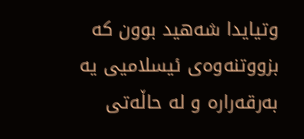وتیایدا شه‌هید بوون كه‌ بزووتنه‌وه‌ی‌ ئیسلامیی‌ یه‌ به‌رقه‌راره‌ و له‌ حاڵه‌تی‌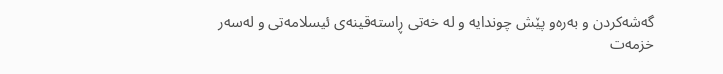گه‌شه‌كردن و به‌ره‌و پێش چوندایه‌ و له‌ خه‌تی‌ ڕاسته‌قینه‌ی‌ ئیسلامه‌تی‌ و له‌سه‌ر خزمه‌ت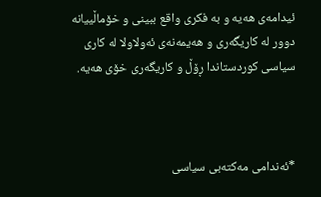ئیدامه‌ی‌ هه‌یه‌ و به‌ فكری‌ واقع ببینی‌ و خۆماڵییانه‌ دوور له‌ كاریگه‌ری‌ و هه‌یمه‌نه‌ی‌ ئه‌ولاولا له‌ كاری‌ سیاسی كوردستاندا ڕۆڵ و كاریگه‌ری‌ خۆی‌ هه‌یه‌.



*ئه‌ندامی‌ مه‌كته‌بی‌ سیاسی‌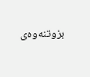بزوتنه‌وه‌ی‌